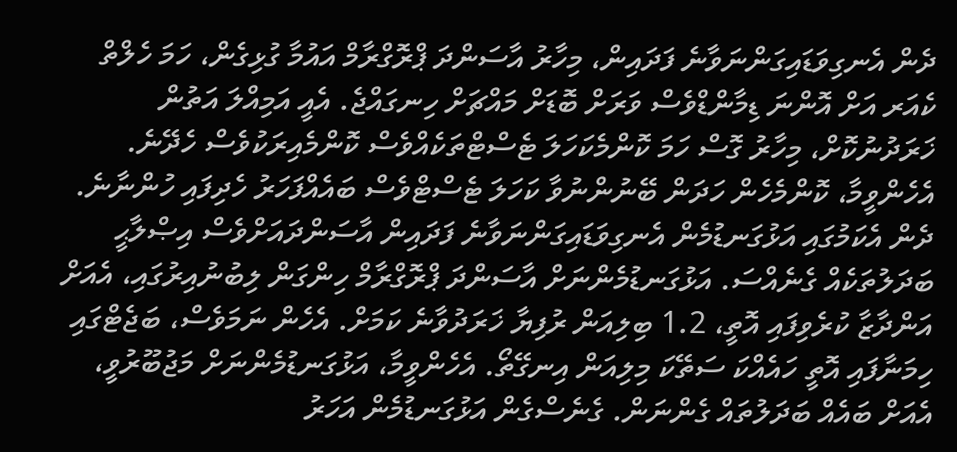ދެން އެނގިވަޑައިގަންނަވާނެ ފަދައިން، މިހާރު އާސަންދަ ޕްރޮގްރާމް އައުމާ ގުޅިގެން، ހަމަ ހެލްތް ކެއަރ އަށް އޮންނަ ޑިމާންޑްވެސް ވަރަށް ބޮޑަށް މައްޗަށް ހިނގައްޖެ. އެއީ އަމިއްލަ އަތުން ޚަރަދުނުކޮށް، މިހާރު ގޮސް ހަމަ ކޮންމެކަހަލަ ޓެސްޓްތަކެއްވެސް ކޮންމެއިރަކުވެސް ހެދޭނެ. އެހެންވީމާ، ކޮންމެހެން ހަދަން ބޭނުންނުވާ ކަހަލަ ޓެސްޓްވެސް ބައެއްފަހަރު ހެދިފައި ހުންނާނެ. ދެން އެކަމުގައި އަޅުގަނޑުމެން އެނގިވަޑައިގަންނަވާނެ ފަދައިން އާސަންދައަށްވެސް އިޞްލާޙީ ބަދަލުތަކެއް ގެނެއްސަ. އަޅުގަނޑުމެންނަށް އާސަންދަ ޕްރޮގްރާމް ހިންގަން ލިބުނުއިރުގައި، އެއަށް އަންދާޒާ ކުރެވިފައި އޮތީ، 1.2 ބިލިއަން ރުފިޔާ ޚަރަދުވާނެ ކަމަށް. އެހެން ނަމަވެސް، ބަޖެޓްގައި ހިމަނާފައި އޮތީ ހައެއްކަ ސަތޭކަ މިލިއަން އިނގޭތޯ. އެހެންވީމާ، އަޅުގަނޑުމެންނަށް މަޖުބޫރުވީ، އެއަށް ބައެއް ބަދަލުތައް ގެންނަން. ގެނެސްގެން އަޅުގަނޑުމެން އަހަރު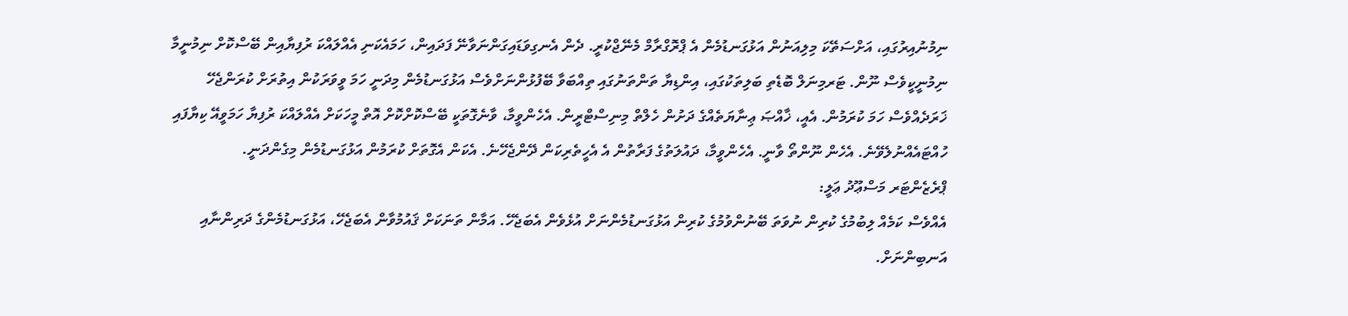ނިމުނުއިރުގައި، އަށްސަތޭކަ މިލިއަނުން އަޅުގަނޑުމެން އެ ޕްރޮގްރާމް މެނޭޖްކުރީ. ދެން އެނގިވަޑައިގަންނަވާނޭ ފަދައިން، ހަމައެކަނި އެއްލައްކަ ރުފިޔާއިން ބޭސްކޮށް ނިމުނީމާ ނިމުނީކީވެސް ނޫން. ޓަރމިނަލް ބޮޑެތި ބަލިތަކުގައި، އިންޑިޔާ ތަންތަނުގައި ތިއްބަވާ ބޭފުޅުންނަށްވެސް އަޅުގަނޑުމެން މިދަނީ ހަމަ ވީވަރަކުން އިތުރަށް ކުރަންޖެހޭ ޚަރަދެއްވެސް ހަމަ ކުރަމުން. އެއީ، ޚާއްޞަ ޢިނާޔަތެއްގެ ދަށުން ހެލްތް މިނިސްޓްރީން. އެހެންވީމާ، ވާނެގޮތަކީ ބޭސްކޮށްކޮށް އޮތް މީހަކަށް އެއްލައްކަ ރުފިޔާ ހަމަވީއޭ ކިޔާފައި ހުއްޓައެއްނުލެވޭނެ. އެހެން ނޫންތޯ ވާނީ. އެހެންވީމާ، ދައުލަތުގެ ފަރާތުން އެ އެހީތެރިކަން ދޭންޖެހޭނެ. އެކަން އެގޮތަށް ކުރަމުން އަޅުގަނޑުމެން މިގެންދަނީ.
ޕްރެޒެންޓަރ މަސްޢޫދު ޢަލީ:
އެއްވެސް ކަމެއް ލިބުމުގެ ކުރިން ނުވަތަ ބޭނުންވުމުގެ ކުރިން އަޅުގަނޑުމެންނަށް އުޅެވެން އެބަޖެހޭ. އަމާން ތަނަކަށް ޤައުމުވާން އެބަޖެހޭ، އަޅުގަނޑުމެންގެ ދަރިންނާއި އަނބިންނަށް.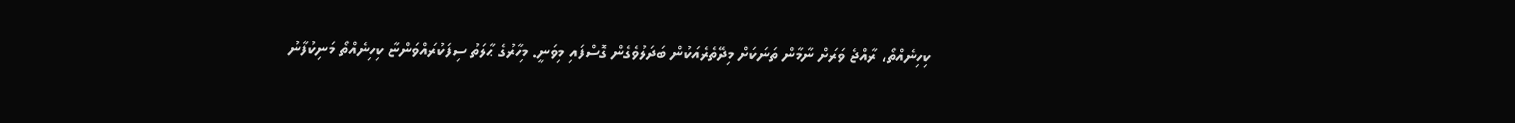ކިހިނެއްތޯ، ރާއްޖެ ވަރަށް ނާމާން ތަނަކަށް މިދޭތެރެއަކުން ބަދަލުވެގެން ގޮސްފައި މިވަނީ. މިހާރުގެ ޙާލަތު ސިފަކުރައްވަންޏާ ކިހިނެއްތޯ މަނިކުފާނު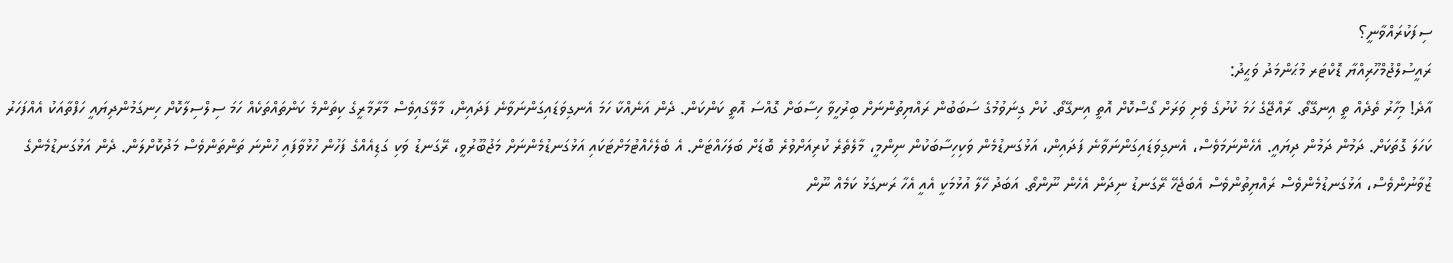ސިފަކުރައްވާނީ؟
ރައީސުލްޖުމްހޫރިއްޔާ ޑޮކްޓަރ މުޙަންމަދު ވަޙީދު:
އާދެ! މިހާރު ތެދެއް ތީ އިނގޭތޯ. ރާއްޖޭގެ ހަމަ ކުށުގެ ވެށި ވަރަށް ގޯސްކޮށް އޮތީ އިނގޭތޯ. ކުށް ގިނަވުމުގެ ސަބަބުން ރައްޔިތުންނަށް ބިރުހީވާ ހިސާބަށް ގޮއްސަ އޮތީ ކަންކަން. ދެން އަނެއްކާ ހަމަ އެނގިވަޑައިގަންނަވާނެ ފަދައިން، މާލޭގައިވެސް މާރާމާރީގެ ކިތަންމެ ކަންތައްތަކެއް ހަމަ ސިލްސިލާކޮށް ހިނގަމުންދިޔައީ ހަފްތާއަކު އެއްފަހަރު ކަހަލަ ގޮތަކަށް. ދަމުން ދަމުން ދިޔައީ. އެހެންނަމަވެސް، އެނގިވަޑައިގަންނަވާނެ ފަދައިން، އަޅުގަނޑުމެން ވަކިހިސާބަކުން ނިންމީ، މާލެތެރެ ކުރިއަށްވުރެ ބޮޑަށް ބަލަހައްޓަން. އެ ބެލެހެއްޓުމަށްޓަކައި އަޅުގަނޑުމެންނަށް މަޖުބޫރުވީ، ރޭގަނޑު ވަކި ގަޑިއެއްގެ ފަހުން ހުޅުވާފައި ހުންނަ ތަންތަންވެސް މަދުކޮށްލަން. ދެން އަޅުގަނޑުމެންގެ ޒުވާނުންވެސް، އަޅުގަނޑުމެންވެސް ރައްޔިތުންވެސް އެބަޖެހޭ ރޭގަނޑު ނިދަން އެހެން ނޫންތޯ. އަބަދު ހޭލާ އުޅުމަކީ އެއީ އެހާ ރަނގަޅު ކަމެއް ނޫން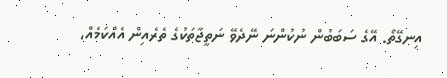އިނގޭތޯ. އޭގެ ސަބަބުން ނުކުންނަ ނޭދެވޭ ނަތީޖާތަކުގެ ތެރެއިން އެއްކަމެއް،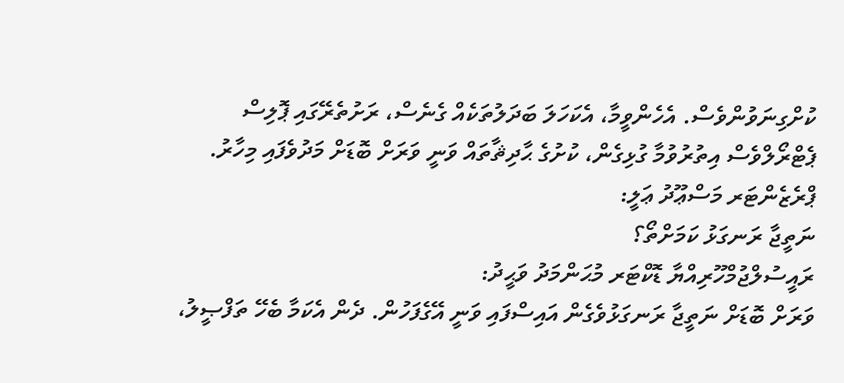ކުށްގިނަވުންވެސް. އެހެންވީމާ، އެކަހަލަ ބަދަލުތަކެއް ގެނެސް، ރަށުތެރޭގައި ޕޮލިސް ޕެޓްރޯލްވެސް އިތުރުވުމާ ގުޅިގެން، ކުށުގެ ޙާދިޘާތައް ވަނީ ވަރަށް ބޮޑަށް މަދުވެފައި މިހާރު.
ޕްރެޒެންޓަރ މަސްޢޫދު ޢަލީ:
ނަތީޖާ ރަނގަޅު ކަމަށްތޯ؟
ރައީސުލްޖުމްހޫރިއްޔާ ޑޮކްޓަރ މުޙަންމަދު ވަޙީދު:
ވަރަށް ބޮޑަށް ނަތީޖާ ރަނގަޅުވެގެން އައިސްފައި ވަނީ އޭގެފަހުން. ދެން އެކަމާ ބެހޭ ތަފްޞީލު،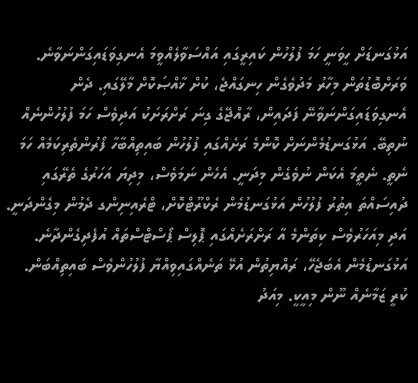އަޅުގަނޑަށް ހީވަނީ ހަމަ ފުލުހުން ކައިރީގައި އައްސަވާލެއްވީމަ އެނގިވަޑައިގަންނަވާނެ. ވަރަށްބޮޑުތަން މިހާރު މަދުވެގެން ހިނގައްޖެ، ކުށް ޚާއްޞަކޮށް މާލޭގައި. ދެން އެނގިވަޑައިގަންނަވާނޭ ފަދައިން، ރާއްޖޭގެ ގިނަ ރަށްރަށަކު އަދިވެސް ހަމަ ފުލުހުންނެއް ނުތިބޭ. އަޅުގަނޑުމެންނަށް ކޮންމެ ރަށެއްގައި ފުލުހުން ބައިތިއްބާހާ ފޯރުންތެރިކަމެއް ހަމަ ނެތީ. ނެތީމަ އެކަން ނުވެގެން މިދަނީ. އެހެން ނަމަވެސް، މިދިޔަ އަހަރުގެ ތެރޭގައި ދުއިސައްތަ އިތުރު ފުލުހުން އަޅުގަނޑުމެން ރެކްރޫޓްކޮށް، ޓްރެއިނިންގ ދެމުން މިގެންދަނީ. އަދި މިއަހަރުވެސް ކިތަންމެ އާ ރަށްރަށެއްގައި ޕޮލިސް ޕޯސްޓްސްތައް އުފެދިގެންދާނެ. އަޅުގަނޑުމެން އެބަޖެހޭ، ރައްޔިތުން އުޅޭ ތަނެއްގައިވިއްޔާ ފުލުހުންވެސް ބައިތިއްބަން. ކުރީ ޒަމާނެއް ނޫން މިއީކީ. މިއަދު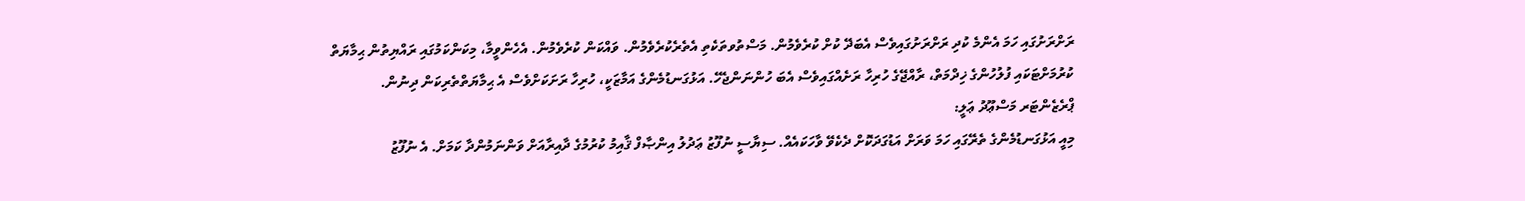ރަށްރަށުގައި ހަމަ އެންމެ ކުދި ރަށްރަށުގައިވެސް އެބަދޭ ކުށް ކުރެވެމުން. މަސްތުވތަކެތި އެތެރެކުރެވެމުން. ވައްކަން ކުރެވެމުން. އެހެންވީމާ، މިކަންކަމުގައި ރައްޔިތުން ޙިމާޔަތް ކުރުމަށްޓަކައި ފުލުހުންގެ ޚިދްމަތް، ރާއްޖޭގެ ހުރިހާ ރަށެއްގައިވެސް އެބަ ހުންނަންޖެހޭ. އަޅުގަނޑުމެންގެ އަމާޒަކީ، ހުރިހާ ރަށަކަށްވެސް އެ ޙިމާޔަތްތެރިކަން ދިނުން.
ޕްރެޒެންޓަރ މަސްޢޫދު ޢަލީ:
މިއީ އަޅުގަނޑުމެންގެ ތެރޭގައި ހަމަ ވަރަށް އަޑުގަދަކޮށް ދެކެވޭ ވާހަކައެއް. ސިޔާސީ ނުފޫޒު ޢަދުލު އިންޞާފް ޤާއިމު ކުރުމުގެ ދާއިރާއަށް ވަންނަމުންދާ ކަމަށް. އެ ނުފޫޒު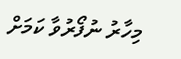މިހާރު ނުފޯރުވާ ކަމަށް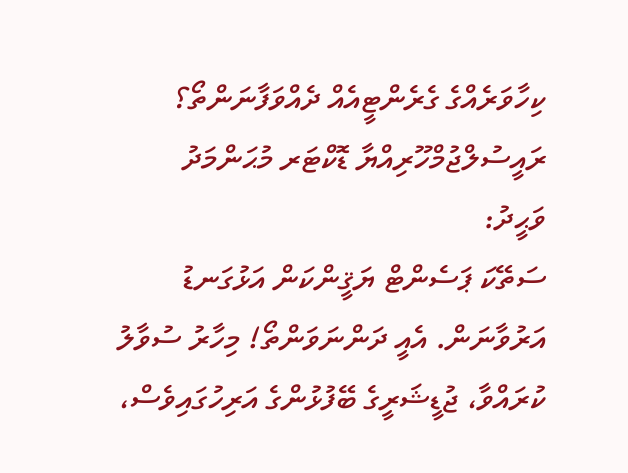ކިހާވަރެއްގެ ގެރެންޓީއެއް ދެއްވަފާނަންތޯ؟
ރައީސުލްޖުމްހޫރިއްޔާ ޑޮކްޓަރ މުޙަންމަދު ވަޙީދު:
ސަތޭކަ ޕަސެންޓް ޔަޤީންކަން އަޅުގަނޑު އަރުވާނަން. އެއީ ދަންނަވަންތޯ! މިހާރު ސުވާލު ކުރައްވާ، ޖުޑީޝަރީގެ ބޭފުޅުންގެ އަރިހުގައިވެސް،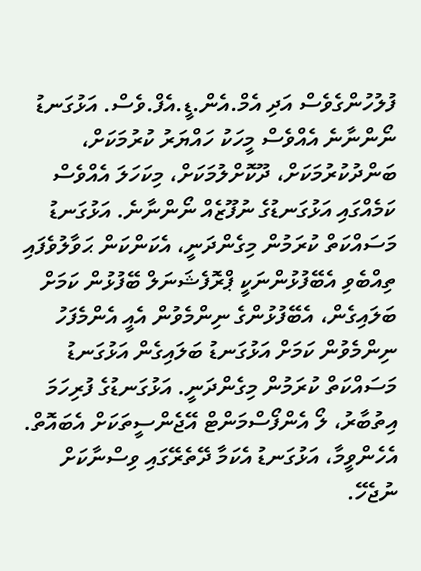ފުލުހުންގެވެސް އަދި އެމް.އެން.ޑީ.އެފް.ވެސް. އަޅުގަނޑު ނޯންނާނެ އެއްވެސް މީހަކު ހައްޔަރު ކުރުމަކަށް، ބަންދުކުރުމަކަށް، ދޫކޮށްލުމަކަށް، މިކަހަލަ އެއްވެސް ކަމެއްގައި އަޅުގަނޑުގެ ނުފޫޒެއް ނޯންނާނެ. އަޅުގަނޑު މަސައްކަތް ކުރަމުން މިގެންދަނީ، އެކަންކަން ޙަވާލުވެފައި ތިއްބެވި އެބޭފުޅުންނަކީ ޕްރޮފެޝަނަލް ބޭފުޅުން ކަމަށް ބަލައިގެން، އެބޭފުޅުންގެ ނިންމެވުން އެއީ އެންމެފަހު ނިންމެވުން ކަމަށް އަޅުގަނޑު ބަލައިގެން އަޅުގަނޑު މަސައްކަތް ކުރަމުން މިގެންދަނީ. އަޅުގަނޑުގެ ފުރިހަމަ އިތުބާރު، ލޯ އެންފޯސްމަންޓް އޭޖެންސީތަކަށް އެބައޮތް. އެހެންވީމާ، އަޅުގަނޑު އެކަމާ ދޭތެރޭގައި ވިސްނާކަށް ނުޖެހޭ.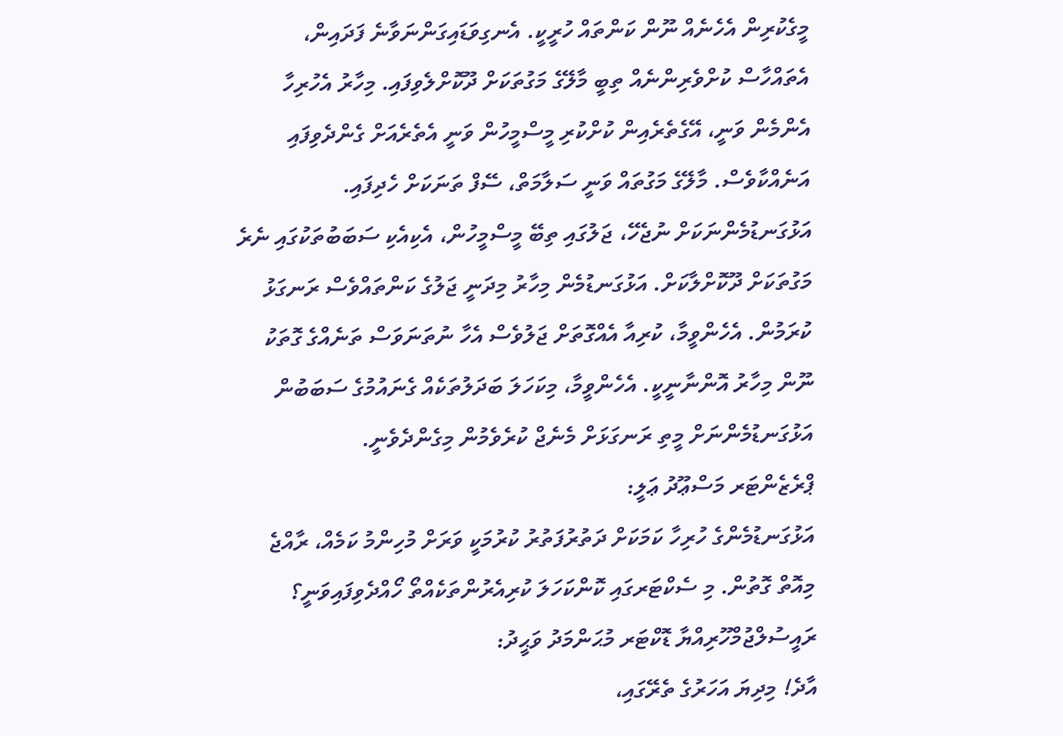މީގެކުރިން އެހެނެއް ނޫން ކަންތައް ހުރީކީ. އެނގިވަޑައިގަންނަވާނެ ފަދައިން، އެތައްހާސް ކުށްވެރިންނެއް ތިބީ މާލޭގެ މަގުތަކަށް ދޫކޮށްލެވިފައި. މިހާރު އެހުރިހާ އެންމެން ވަނީ، އޭގެތެރެއިން ކުށްކުރި މީސްމީހުން ވަނީ އެތެރެއަށް ގެންދެވިފައި އަނެއްކާވެސް. މާލޭގެ މަގުތައް ވަނީ ސަލާމަތް، ސޭފް ތަނަކަށް ހެދިފައި. އަޅުގަނޑުމެންނަކަށް ނުޖެހޭ، ޖަލުގައި ތިބޭ މީސްމީހުން، އެކިއެކި ސަބަބުތަކުގައި ނެރެ މަގުތަކަށް ދޫކޮށްލާކަށް. އަޅުގަނޑުމެން މިހާރު މިދަނީ ޖަލުގެ ކަންތައްވެސް ރަނގަޅު ކުރަމުން. އެހެންވީމާ، ކުރިއާ އެއްގޮތަށް ޖަލުވެސް އެހާ ނުތަނަވަސް ތަނެއްގެ ގޮތަކު ނޫން މިހާރު އޮންނާނީކީ. އެހެންވީމާ، މިކަހަލަ ބަދަލުތަކެއް ގެނައުމުގެ ސަބަބުން އަޅުގަނޑުމެންނަށް މީތި ރަނގަޅަށް މެނެޖް ކުރެވެމުން މިގެންދެވެނީ.
ޕްރެޒެންޓަރ މަސްޢޫދު ޢަލީ:
އަޅުގަނޑުމެންގެ ހުރިހާ ކަމަކަށް ދަތުރުފަތުރު ކުރުމަކީ ވަރަށް މުހިންމު ކަމެއް، ރާއްޖެ މިއޮތް ގޮތުން. މި ސެކްޓަރގައި ކޮންކަހަލަ ކުރިއެރުންތަކެއްތޯ ހޯއްދެވިފައިވަނީ؟
ރައީސުލްޖުމްހޫރިއްޔާ ޑޮކްޓަރ މުޙަންމަދު ވަޙީދު:
އާދެ! މިދިޔަ އަހަރުގެ ތެރޭގައި،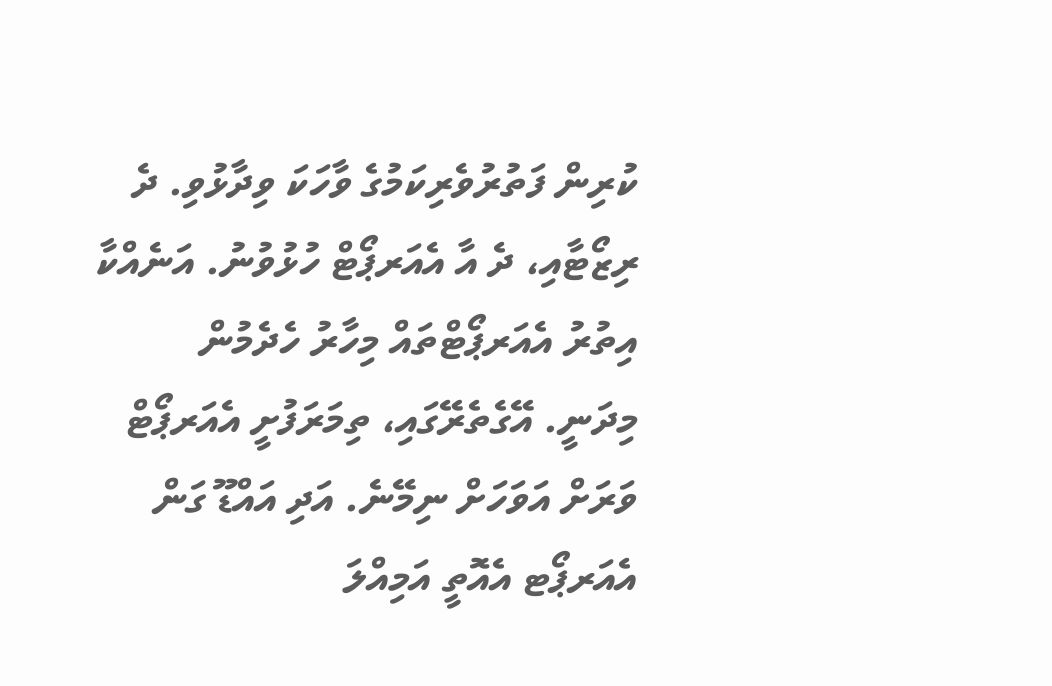ކުރިން ފަތުރުވެރިކަމުގެ ވާހަކަ ވިދާޅުވި. ދެ ރިޒޯޓާއި، ދެ އާ އެއަރޕޯޓް ހުޅުވުނު. އަނެއްކާ އިތުރު އެއަރޕޯޓްތައް މިހާރު ހެދެމުން މިދަނީ. އޭގެތެރޭގައި، ތިމަރަފުށީ އެއަރޕޯޓް ވަރަށް އަވަހަށް ނިމޭނެ. އަދި އައްޑޫ ގަން އެއަރޕޯޓ އެއޮތީ އަމިއްލަ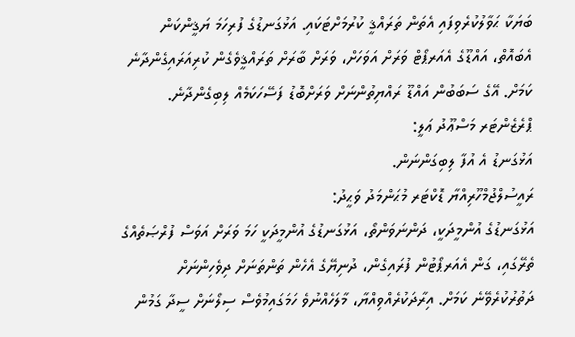ބަޔަކާ ޙަވާލުކުރެވިފައި އެތަން ތަރައްޤީ ކުރުމަށްޓަކައި. އަޅުގަނޑުގެ ފުރިހަމަ ޔަޤީންކަން އެބައޮތް، އައްޑޫގެ އެއަރޕޯޓް ވަރަށް އަވަހަށް، ވަރަށް ބާރަށް ތަރައްޤީވެގެން ކުރިއަރައިގެންދާނެ ކަމަށް. އޭގެ ސަބަބުން އައްޑޫ ރައްޔިތުންނަށް ވަރަށްބޮޑު ފަސޭހަކަމެއް ލިބިގެންދާނެ.
ޕްރެޒެންޓަރ މަސްޢޫދު ޢަލީ:
އަޅުގަނޑު އެ އުފާ ލިބިގަންނަން.
ރައީސުލްޖުމްހޫރިއްޔާ ޑޮކްޓަރ މުޙަންމަދު ވަޙީދު:
އަޅުގަނޑުގެ އުންމީދަކީ، ދަންނަވަންތޯ، އަޅުގަނޑުގެ އުންމީދަކީ ހަމަ ވަރަށް އަވަސް ފުރްޞަތެއްގެ ތެރޭގައި، ގަން އެއަރޕޯޓުން ފުރައިގެން، ދުނިޔޭގެ އެހެން ތަންތަނަށް ދިވެހިންނަށް ދަތުރުކުރެވޭނެ ކަމަށް. އިރާދަކުރެއްވިއްޔާ، މާލަހެއްނުވެ ހަމަގައިމުވެސް ސިލޯނަށް ސީދާ ގަމުން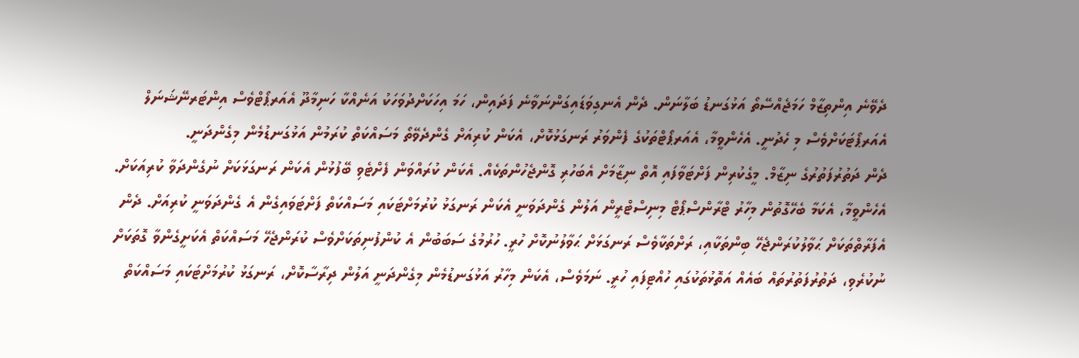ދެވޭނެ އިންތިޒާމް ހަމަޖެއްސޭތޯ އަޅުގަނޑު ބަލާނަން. ދެން އެނގިވަޑައިގަންނަވާނެ ފަދައިން، ހަމަ އިހަކަށްދުވަހަކު އަނެއްކާ ހަނިމާދޫ އެއަރޕޯޓްވެސް އިންޓަރނޭޝަނަލް އެއަރޕޯޓަކަށްވެސް މި ހެދުނީ. އެހެންވީމާ، އެއަރޕޯޓްތަކުގެ ފެންވަރު ރަނގަޅުކޮށް، އެކަން ކުރިއަށް ގެންދެވޭތޯ މަސައްކަތް ކުރަމުން އަޅުގަނޑުމެން މިގެންދަނީ.
ދެން ދަތުރުފަތުރުގެ ނިޒާމް. މީގެކުރިން ފަށްޓަވާފައި އޮތް ނިޒާމަށް އެބަހުރި ގޮންޖެހުންތަކެއް. އެކަން ކުރައްވަން ފެށްޓެވި ބޭފުޅުން އެކަން ރަނގަޅަކަށް ނުގެންދަވާ ކުރިއަކަށް. އެހެންވީމާ، އެކަމާ ބެހޭގޮތުން މިހާރު ޓްރާންސްޕޯޓް މިނިސްޓްރީން އަލުން ގެންދަވަނީ އެކަން ރަނގަޅު ކުރުމަށްޓަކައި މަސައްކަތް ފަށްޓަވައިގެން އެ ގެންދަވަނީ ކުރިއަށް. ދެން އެފަރާތްތަކަށް ޙަވާލުކުރަންޖެހޭ ބިންތަކާއި، ރަށްތަކާވެސް ރަނގަޅަށް ޙަވާލުނުކޮށް ހުރީ. ހުރުމުގެ ސަބަބުން އެ ކުންފުނިތަކަށްވެސް ކުރަންޖެހޭ މަސައްކަތް އެކަށީގެންވާ ގޮތަކަށް ނުކުރެވި، ދަތުރުފަތުރުތައް ބައެއް އަތޮޅުތަކުގައި ހުއްޓިފައި ހުރީ. ނަމަވެސް، އެކަން މިހާރު އަޅުގަނޑުމެން މިގެންދަނީ އަލުން ދިރާސާކޮށް، ރަނގަޅު ކުރުމަށްޓަކައި މަސައްކަތް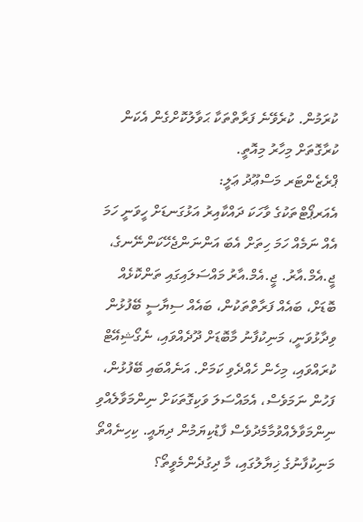ކުރަމުން. ކުރެވޭނެ ފަރާތްތަކާ ޙަވާލުކޮށްގެން އެކަން ކުރާގޮތަށް މިހާރު މިއޮތީ.
ޕްރެޒެންޓަރ މަސްޢޫދު ޢަލީ:
އެއަރޕޯޓްތަކުގެ ވާހަކަ ދައްކާއިރު އަޅުގަނޑަށް ހީވަނީ ހަމަ އެއް ނަމެއް ހަމަ ހިތަށް އެބަ އަންނަންޖެހޭކަންނޭނގެ، ޖީ.އެމް.އާރު. ޖީ.އެމް.އާރު މައްސަލައިގައި ތަންކޮޅެއް ބޮޑަށް، ބައެއް ފަރާތްތަކުން، ބައެއް ސިޔާސީ ބޭފުޅުން ވިދާޅުވަނީ، މަނިކުފާނު މާބޮޑަށް ދޫދެއްވައި، ނެގޯޝިއޭޓް ކުރައްވައި، މިހެން ހެއްދެވި ކަމަށް. އަނެއްބައި ބޭފުޅުން، ފަހުން ނަމަވެސް، އެމައްސަލަ ވަކިގޮތަކަށް ނިންމަވާލެއްވި ނިންމަވާލެއްވުމާމެދުވެސް ފާޑުކިޔަމުން ދިޔައީ. ކިހިނެއްތޯ މަނިކުފާނުގެ ޚިޔާލުގައި، މާ ދިގުދެންމެވީތޯ؟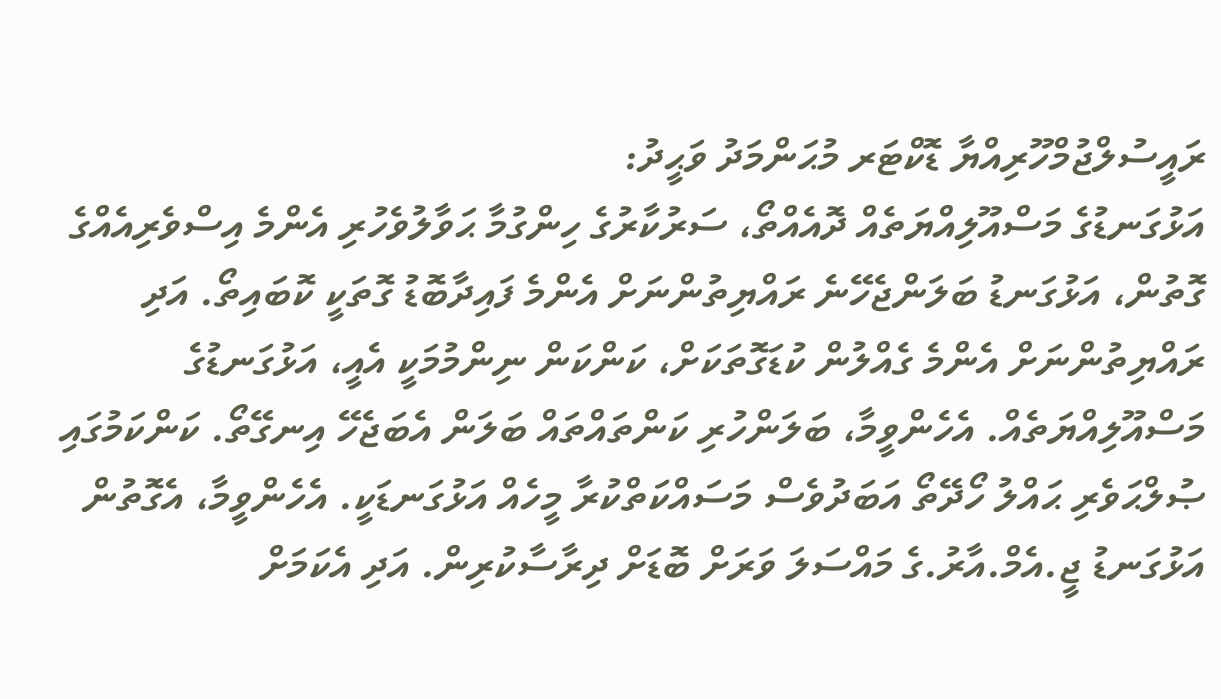ރައީސުލްޖުމްހޫރިއްޔާ ޑޮކްޓަރ މުޙަންމަދު ވަޙީދު:
އަޅުގަނޑުގެ މަސްއޫލިއްޔަތެއް ދޮއެއްތޯ، ސަރުކާރުގެ ހިންގުމާ ޙަވާލުވެހުރި އެންމެ އިސްވެރިއެއްގެ ގޮތުން، އަޅުގަނޑު ބަލަންޖެހޭނެ ރައްޔިތުންނަށް އެންމެ ފައިދާބޮޑު ގޮތަކީ ކޮބައިތޯ. އަދި ރައްޔިތުންނަށް އެންމެ ގެއްލުން ކުޑަގޮތަކަށް، ކަންކަން ނިންމުމަކީ އެއީ، އަޅުގަނޑުގެ މަސްއޫލިއްޔަތެއް. އެހެންވީމާ، ބަލަންހުރި ކަންތައްތައް ބަލަން އެބަޖެހޭ އިނގޭތޯ. ކަންކަމުގައި ޞުލްޙަވެރި ޙައްލު ހޯދޭތޯ އަބަދުވެސް މަސައްކަތްކުރާ މީހެއް އަޅުގަނޑަކީ. އެހެންވީމާ، އެގޮތުން އަޅުގަނޑު ޖީ.އެމް.އާރު.ގެ މައްސަލަ ވަރަށް ބޮޑަށް ދިރާސާކުރިން. އަދި އެކަމަށް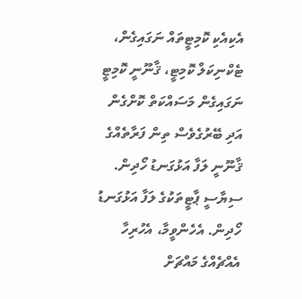އެކިއެކި ކޮމިޓީތައް ނަގައިގެން، ޓެކްނިކަލް ކޮމިޓީ، ޤާނޫނީ ކޮމިޓީ ނަގައިގެން މަސައްކަތް ކޮށްގެން އަދި ބޭރުގެވެސް ތިން ފަރާތެއްގެ ޤާނޫނީ ލަފާ އަޅުގަނޑު ހޯދިން. ސިޔާސީ ޕާޓީތަކުގެ ލަފާ އަޅުގަނޑު ހޯދިން. އެހެންވީމާ، އެހުރިހާ އެއްޗެއްގެ މައްޗަށް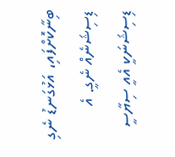ބިނާކޮށްފައި، އަޅުގަނޑު ނެގި ޑިސިޝަނެއް ނެގީ. އެ ޑިސިޝަނަކީ އެއީ ސިޔާސީ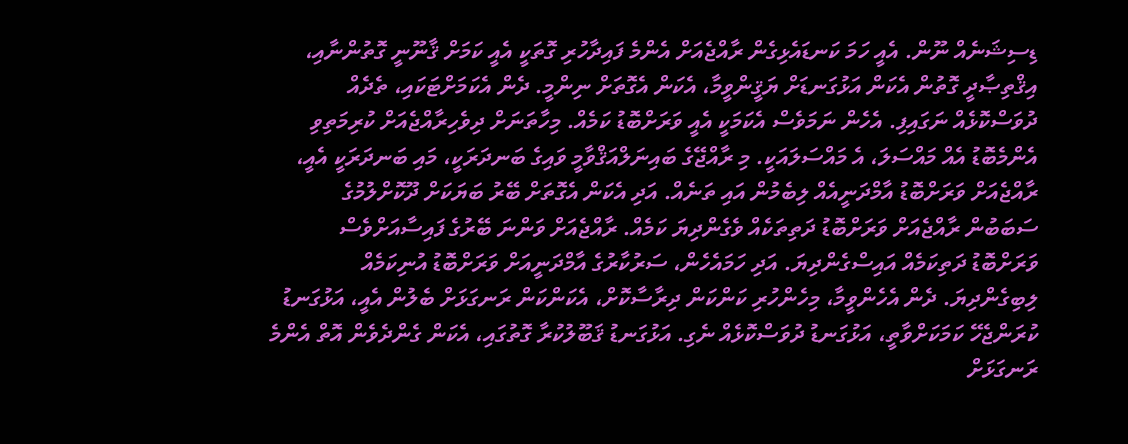ޑިސިޝަނެއް ނޫން. އެއީ ހަމަ ކަނޑައެޅިގެން ރާއްޖެއަށް އެންމެ ފައިދާހުރި ގޮތަކީ އެއީ ކަމަށް ޤާނޫނީ ގޮތުންނާއި، އިޤްތިޞާދީ ގޮތުން އެކަން އަޅުގަނޑަށް ޔަޤީންވީމާ، އެކަން އެގޮތަށް ނިންމީ. ދެން އެކަމަށްޓަކައި، ތެދެއް ދުވަސްކޮޅެއް ނަގައިފި. އެހެން ނަމަވެސް އެކަމަކީ އެއީ ވަރަށްބޮޑު ކަމެއް. މިހާތަނަށް ދިވެހިރާއްޖެއަށް ކުރިމަތިވި އެންމެބޮޑު އެއް މައްސަލަ، އެ މައްސަލައަކީ. މި ރާއްޖޭގެ ބައިނަލްއަޤްވާމީ ވައިގެ ބަނދަރަކީ، މައި ބަނދަރަކީ އެއީ، ރާއްޖެއަށް ވަރަށްބޮޑު އާމްދަނީއެއް ލިބެމުން އައި ތަނެއް. އަދި އެކަން އެގޮތަށް ބޭރު ބަޔަކަށް ދޫކޮށްލުމުގެ ސަބަބުން ރާއްޖެއަށް ވަރަށްބޮޑު ދަތިތަކެއް ވެގެންދިޔަ ކަމެއް. ރާއްޖެއަށް ވަންނަ ބޭރުގެ ފައިސާއަށްވެސް ވަރަށްބޮޑު ދަތިކަމެއް އައިސްގެންދިޔަ. އަދި ހަމައެހެން، ސަރުކާރުގެ އާމްދަނީއަށް ވަރަށްބޮޑު އުނިކަމެއް ލިބިގެންދިޔަ. ދެން އެހެންވީމާ، މިހެންހުރި ކަންކަން ދިރާސާކޮށް، އެކަންކަން ރަނގަޅަށް ބެލުން އެއީ، އަޅުގަނޑު ކުރަންޖެހޭ ކަމަކަށްވާތީ، އަޅުގަނޑު ދުވަސްކޮޅެއް ނެގި. އަޅުގަނޑު ޤަބޫލުކުރާ ގޮތުގައި، އެކަން ގެންދެވެން އޮތް އެންމެ ރަނގަޅަށް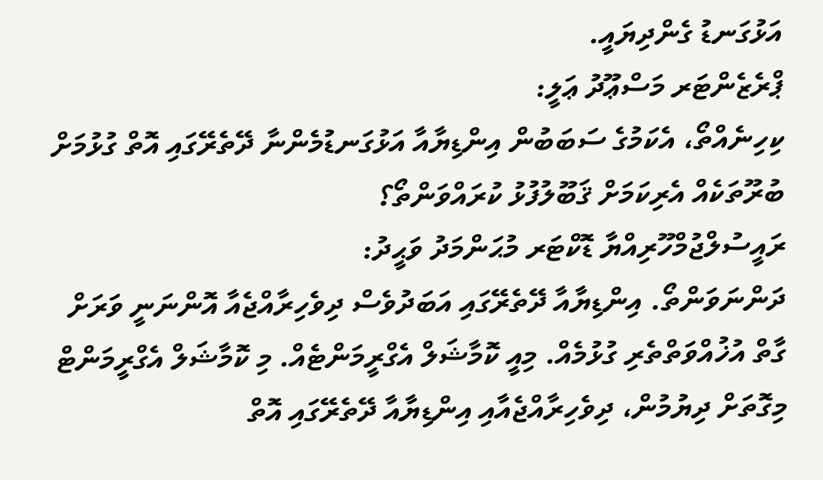އަޅުގަނޑު ގެންދިޔައީ.
ޕްރެޒެންޓަރ މަސްޢޫދު ޢަލީ:
ކިހިނެއްތޯ، އެކަމުގެ ސަބަބުން އިންޑިޔާއާ އަޅުގަނޑުމެންނާ ދޭތެރޭގައި އޮތް ގުޅުމަށް ބުރޫތަކެއް އެރިކަމަށް ޤަބޫލުފުޅު ކުރައްވަންތޯ؟
ރައީސުލްޖުމްހޫރިއްޔާ ޑޮކްޓަރ މުޙަންމަދު ވަޙީދު:
ދަންނަވަންތޯ. އިންޑިޔާއާ ދޭތެރޭގައި އަބަދުވެސް ދިވެހިރާއްޖެއާ އޮންނަނީ ވަރަށް ގާތް އުޚުއްވަތްތެރި ގުޅުމެއް. މިއީ ކޮމާޝަލް އެގްރީމަންޓެއް. މި ކޮމާޝަލް އެގްރީމަންޓް މިގޮތަށް ދިޔުމުން، ދިވެހިރާއްޖެއާއި އިންޑިޔާއާ ދޭތެރޭގައި އޮތް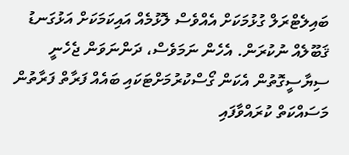ބައިލެޓްރަލް ގުޅުމަކަށް އެއްވެސް ލޮޅުމެއް އައިކަމަކަށް އަޅުގަނޑު ޤަބޫލެއް ނުކުރަން. އެހެން ނަމަވެސް، ދަންނަވަން ޖެހެނީ ސިޔާސީގޮތުން އެކަން ގޯސްކުރުމަށްޓަކައި ބައެއް ފަރާތް ފަރާތުން މަސައްކަތް ކުރައްވާފައި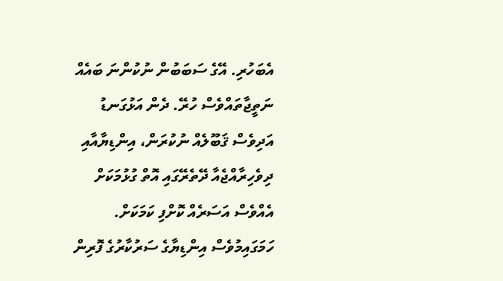އެބަހުރި. އޭގެ ސަބަބުން ނުކުންނަ ބައެއް ނަތީޖާތައްވެސް ހުރޭ. ދެން އަޅުގަނޑު އަދިވެސް ޤަބޫލެއް ނުކުރަން، އިންޑިޔާއާއި ދިވެހިރާއްޖެއާ ދޭތެރޭގައި އޮތް ގުޅުމަކަށް އެއްވެސް އަސަރެއް ކޮށްފި ކަމަކަށް. ހަމަގައިމުވެސް އިންޑިޔާގެ ސަރުކާރުގެ ފޮރިން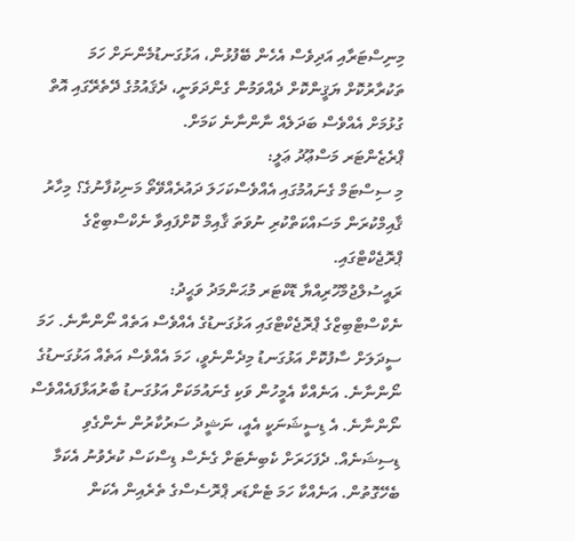މިނިސްޓަރާއި އަދިވެސް އެހެން ބޭފުޅުން، އަޅުގަނޑުމެންނަށް ހަމަ ތަކުރާރުކޮށް ޔަޤީންކޮށް ދެއްވަމުން ގެންދަވަނީ، ދެޤައުމުގެ ދޭތެރޭގައި އޮތް ގުޅުމަށް އެއްވެސް ބަދަލެއް ނާންނާނެ ކަމަށް.
ޕްރެޒެންޓަރ މަސްޢޫދު ޢަލީ:
މި ސިސްޓަމް ގެނައުމުގައި އެއްވެސްކަހަލަ ދައުރެއްވޭތޯ މަނިކުފާނުގެ؟ މިހާރު ޤާއިމްކުރަން މަސައްކަތްކުރި ނުވަތަ ޤާއިމް ކޮށްފައިވާ ނެކްސްބިޒްގެ ޕްރޮޖެކްޓްގައި.
ރައީސުލްޖުމްހޫރިއްޔާ ޑޮކްޓަރ މުޙަންމަދު ވަޙީދު:
ނެކްސްޓްބިޒްގެ ޕްރޮޖެކްޓްގައި އަޅުގަނޑުގެ އެއްވެސް އަތެއް ނޯންނާނެ. ހަމަ ސީދަލަށް ސާފުކޮށް އަޅުގަނޑު މިދެންނެވީ، ހަމަ އެއްވެސް އަތެއް އަޅުގަނޑުގެ ނޯންނާނެ. އަނެއްކާ އެމީހުން ވަކި ގެނައުމަކަށް އަޅުގަނޑު ބާރުއަޅާފައެއްވެސް ނޯންނާނެ. އެ ޑިސީޝަނަކީ އެއީ، ނަޝީދު ސަރުކާރުން ނެންގެވި ޑިސިޝަނެއް. ދެފަހަރަށް ކެބިނެޓަށް ގެނެސް ޑިސްކަސް ކުރެވުނު އެކަމާ ބެހޭގޮތުން. އަނެއްކާ ހަމަ ޓެންޑަރ ޕްރޮސެސްގެ ތެރެއިން އެކަން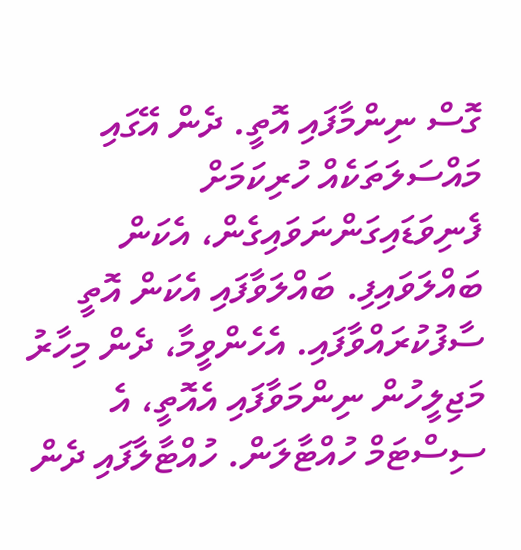ގޮސް ނިންމާފައި އޮތީ. ދެން އޭގައި މައްސަލަތަކެއް ހުރިކަމަށް ފެނިވަޑައިގަންނަވައިގެން، އެކަން ބައްލަވައިފި. ބައްލަވާފައި އެކަން އޮތީ ސާފުކުރައްވާފައި. އެހެންވީމާ، ދެން މިހާރު މަޖިލީހުން ނިންމަވާފައި އެއޮތީ، އެ ސިސްޓަމް ހުއްޓާލަން. ހުއްޓާލާފައި ދެން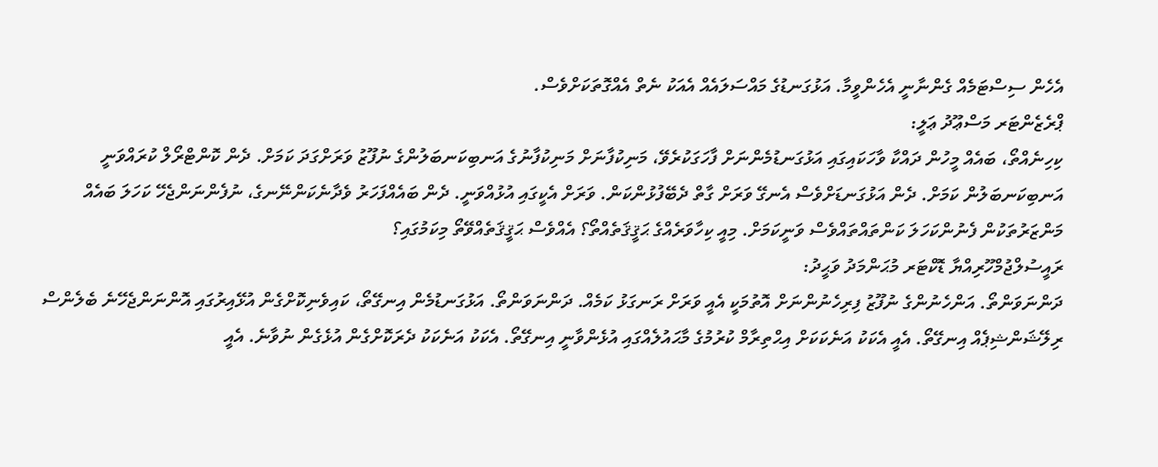އެހެން ސިސްޓަމެއް ގެންނާނީ އެހެންވީމާ. އަޅުގަނޑުގެ މައްސަލައެއް އެއަކު ނެތް އެއްގޮތަކަށްވެސް.
ޕްރެޒެންޓަރ މަސްޢޫދު ޢަލީ:
ކިހިނެއްތޯ، ބައެއް މީހުން ދައްކާ ވާހަކައިގައި އަޅުގަނޑުމެންނަށް ފާހަގަކުރެވޭ، މަނިކުފާނަށް މަނިކުފާނުގެ އަނބިކަނބަލުންގެ ނުފޫޒު ވަރަށްގަދަ ކަމަށް. ދެން ކޮންޓްރޯލް ކުރައްވަނީ އަނބިކަނބަލުން ކަމަށް. ދެން އަޅުގަނޑަށްވެސް އެނގޭ ވަރަށް ގާތް ދެބޭފުޅުންކަން. ވަރަށް އެކީގައި އުޅުއްވަނީ. ދެން ބައެއްފަހަރު ވެދާނެކަންނޭނގެ، ނުފެންނަންޖެހޭ ކަހަލަ ބައެއް މަންޒަރުތަކުން ފެނުންކަހަލަ ކަންތައްތައްވެސް ވަނީކަމަށް. މިއީ ކިހާވަރެއްގެ ޙަޤީޤަތެއްތޯ؟ އެއްވެސް ޙަޤީޤަތެއްވޭތޯ މިކަމުގައި؟
ރައީސުލްޖުމްހޫރިއްޔާ ޑޮކްޓަރ މުޙަންމަދު ވަޙީދު:
ދަންނަވަންތޯ. އަންހެނުންގެ ނުފޫޒު ފިރިހެނުންނަށް އޮތުމަކީ އެއީ ވަރަށް ރަނގަޅު ކަމެއް. ދަންނަވަންތޯ. އަޅުގަނޑުމެން އިނގޭތޯ، ކައިވެނިކޮށްގެން އުޅޭއިރުގައި އޮންނަންޖެހޭނެ ބެލެންސް ރިލޭޝަންޝިޕެއް އިނގޭތޯ. އެއީ އެކަކު އަނެކަކަށް އިޙްތިރާމް ކުރުމުގެ މާޙައުލެއްގައި އުޅެންވާނީ އިނގޭތޯ. އެކަކު އަނެކަކު ދެރަކޮށްގެން އުޅެގެން ނުވާނެ. އެއީ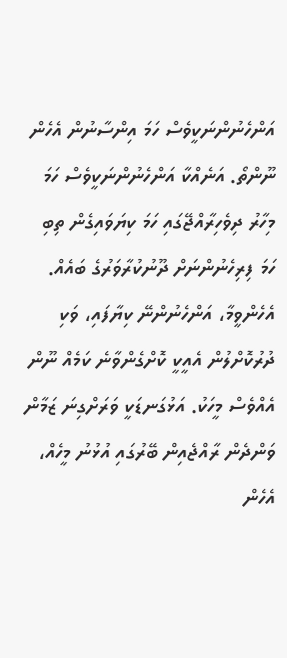އަންހެނުންނަކީވެސް ހަމަ އިންސާނުން އެހެން ނޫންތޯ. އަނެއްކާ އަންހެނުންނަކީވެސް ހަމަ މިހާރު ދިވެހިރާއްޖޭގައި ހަމަ ކިޔަވައިގެން ތިބި ހަމަ ފިރިހެނުންނަށް ދޫނުކުރާވަރުގެ ބައެއް. އެހެންވީމާ، އަންހެނުންނޭ ކިޔާފައި، ވަކި ދުރުކޮށްލުން އެއީކީ ކޮށްގެންވާނެ ކަމެއް ނޫން އެއްވެސް މީހަކު. އަޅުގަނޑަކީ ވަރަށްގިނަ ޒަމާން ވަންދެން ރާއްޖެއިން ބޭރުގައި އުޅުނު މީހެއް، އެހެން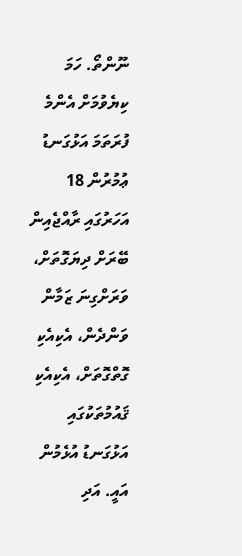ނޫންތޯ. ހަމަ ކިޔެވުމަށް އެންމެ ފުރަތަމަ އަޅުގަނޑު ޢުމުރުން 18 އަހަރުގައި ރާއްޖެއިން ބޭރަށް ދިޔަގޮތަށް، ވަރަށްގިނަ ޒަމާން ވަންދެން، އެކިއެކި ގޮތްގޮތަށް، އެކިއެކި ޤައުމުތަކުގައި އަޅުގަނޑު އުޅެމުން އައީ. އަދި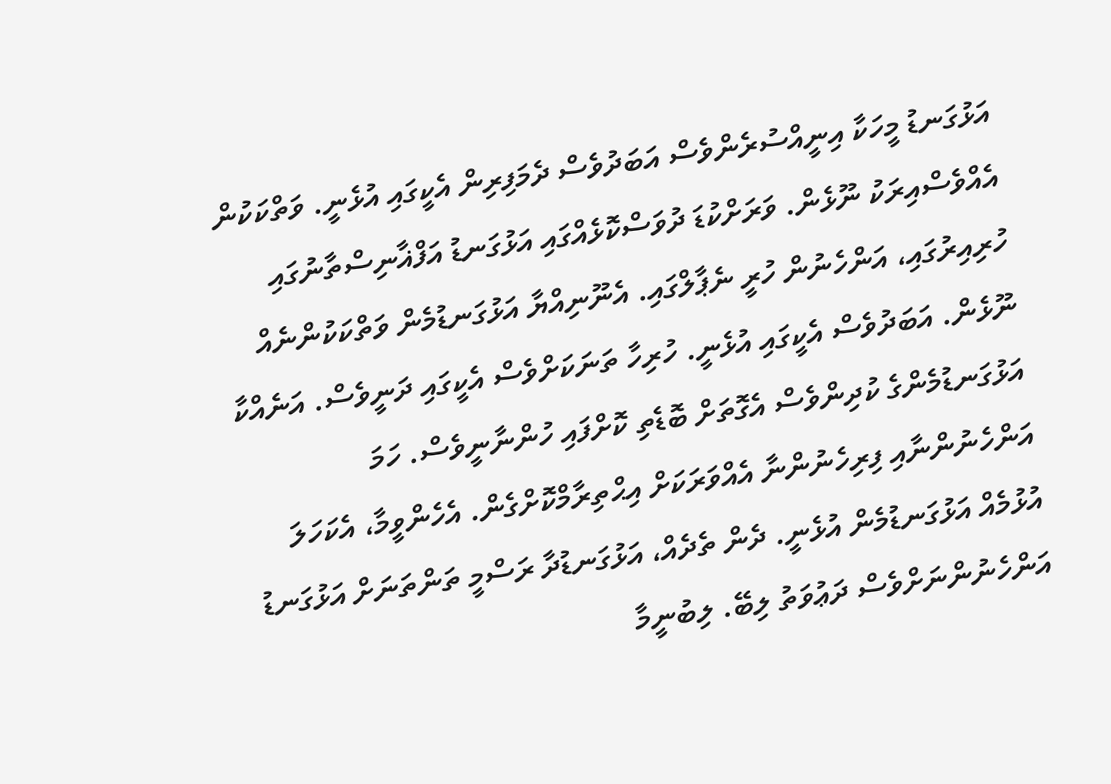އަޅުގަނޑު މީހަކާ އިނީއްސުރެންވެސް އަބަދުވެސް ދެމަފިރިން އެކީގައި އުޅެނީ. ވަތްކަކުން އެއްވެސްއިރަކު ނޫޅެން. ވަރަށްކުޑަ ދުވަސްކޮޅެއްގައި އަޅުގަނޑު އަފްޣާނިސްތާނުގައި ހުރިއިރުގައި، އަންހެނުން ހުރީ ނެޕާލްގައި. އެނޫނިއްޔާ އަޅުގަނޑުމެން ވަތްކަކުންނެއް ނޫޅެން. އަބަދުވެސް އެކީގައި އުޅެނީ. ހުރިހާ ތަނަކަށްވެސް އެކީގައި ދަނީވެސް. އަނެއްކާ އަޅުގަނޑުމެންގެ ކުދިންވެސް އެގޮތަށް ބޮޑެތި ކޮށްފައި ހުންނާނީވެސް. ހަމަ އަންހެނުންނާއި ފިރިހެނުންނާ އެއްވަރަކަށް އިޙްތިރާމްކޮށްގެން. އެހެންވީމާ، އެކަހަލަ އުޅުމެއް އަޅުގަނޑުމެން އުޅެނީ. ދެން ތެދެއް، އަޅުގަނޑުދާ ރަސްމީ ތަންތަނަށް އަޅުގަނޑު އަންހެނުންނަށްވެސް ދަޢުވަތު ލިބޭ. ލިބުނީމާ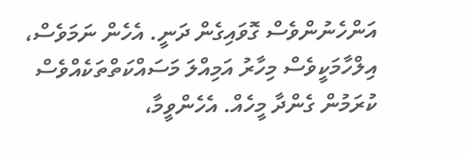އަންހެނުންވެސް ގޮވައިގެން ދަނީ. އެހެން ނަމަވެސް، އިލްހާމަކީވެސް މިހާރު އަމިއްލަ މަސައްކަތްތަކެއްވެސް ކުރަމުން ގެންދާ މީހެއް. އެހެންވީމާ،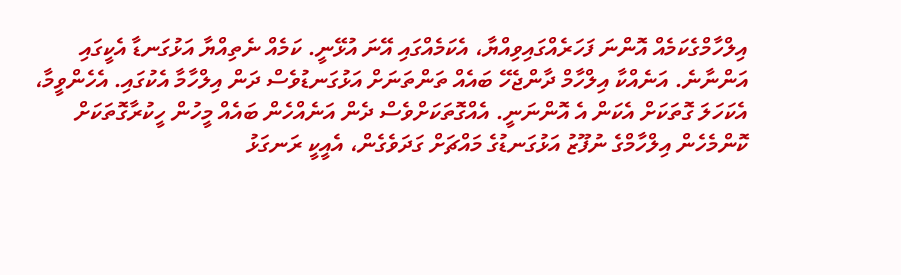އިލްހާމްގެކަމެއް އޮންނަ ފަހަރެއްގައިވިއްޔާ، އެކަމެއްގައި އޭނަ އުޅޭނީ. ކަމެއް ނެތިއްޔާ އަޅުގަނޑާ އެކީގައި އަންނާނެ. އަނެއްކާ އިލްހާމް ދާންޖެހޭ ބައެއް ތަންތަނަށް އަޅުގަނޑުވެސް ދަން އިލްހާމާ އެކުގައި. އެހެންވީމާ، އެކަހަލަ ގޮތަކަށް އެކަން އެ އޮންނަނީ. އެއްގޮތަކަށްވެސް ދެން އަނެއްހެން ބައެއް މީހުން ހީކުރާގޮތަކަށް ކޮންމެހެން އިލްހާމްގެ ނުފޫޒު އަޅުގަނޑުގެ މައްޗަށް ގަދަވެގެން، އެއީކީ ރަނގަޅު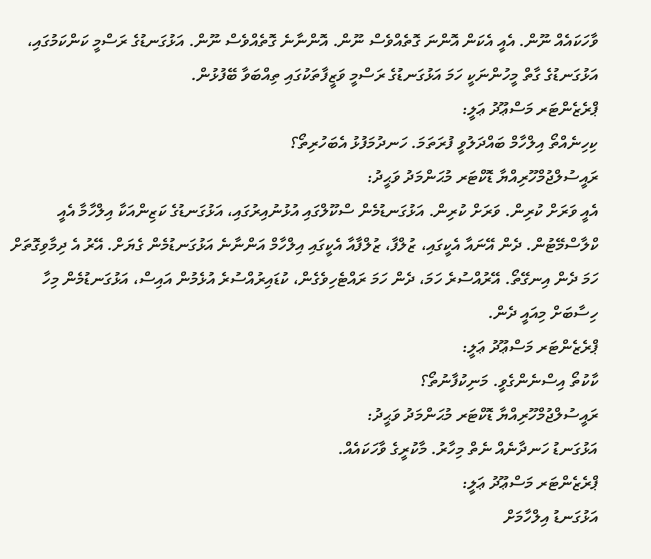ވާހަކައެއް ނޫން. އެއީ އެކަން އޮންނަ ގޮތެއްވެސް ނޫން. އޮންނާނެ ގޮތެއްވެސް ނޫން. އަޅުގަނޑުގެ ރަސްމީ ކަންކަމުގައި، އަޅުގަނޑުގެ ގާތް މީހުންނަކީ ހަމަ އަޅުގަނޑުގެ ރަސްމީ ވަޒީފާތަކުގައި ތިއްބަވާ ބޭފުޅުން.
ޕްރެޒެންޓަރ މަސްޢޫދު ޢަލީ:
ކިހިނެއްތޯ އިލްހާމް ބައްދަލުވީ ފުރަތަމަ. ހަނދުމަފުޅު އެބަހުރިތޯ؟
ރައީސުލްޖުމްހޫރިއްޔާ ޑޮކްޓަރ މުޙަންމަދު ވަޙީދު:
އެއީ ވަރަށް ކުރިން. ވަރަށް ކުރިން. އަޅުގަނޑުމެން ސްކޫލްގައި އުޅުނުއިރުގައި، އަޅުގަނޑުގެ ކަޒިންއަކާ އިލްހާމާ އެއީ ކްލާސްމޭޓުން. ދެން އޭނައާ އެކީގައި، ޒުލްފާ، ޒުލްފާއާ އެކީގައި އިލްހާމް އަންނާނެ އަޅުގަނޑުމެން ގެޔަށް. އޭރު އެ ދިމާވިގޮތަށް ހަމަ ދެން އިނގޭތޯ. އޭރުއްސުރެ ހަމަ، ދެން ހަމަ ރައްޓެހިވެގެން، ކުޑައިރުއްސުރެ އުޅެމުން އައިސް، އަޅުގަނޑުމެން މިހާ ހިސާބަށް މިއައީ ދެން.
ޕްރެޒެންޓަރ މަސްޢޫދު ޢަލީ:
ކާކުތޯ އިސްނެންގެވީ. މަނިކުފާނުތޯ؟
ރައީސުލްޖުމްހޫރިއްޔާ ޑޮކްޓަރ މުޙަންމަދު ވަޙީދު:
އަޅުގަނޑު ހަނދާނެއް ނެތް މިހާރު. މާކުރީގެ ވާހަކައެއް.
ޕްރެޒެންޓަރ މަސްޢޫދު ޢަލީ:
އަޅުގަނޑު އިލްހާމަށް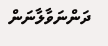ދަންނަވާލާނަން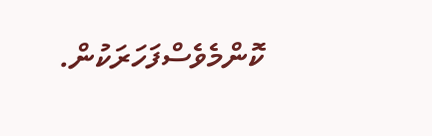ކޮންމެވެސްފަހަރަކުން.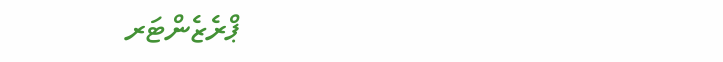ޕްރެޒެންޓަރ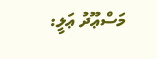މަސްޢޫދު ޢަލީ: